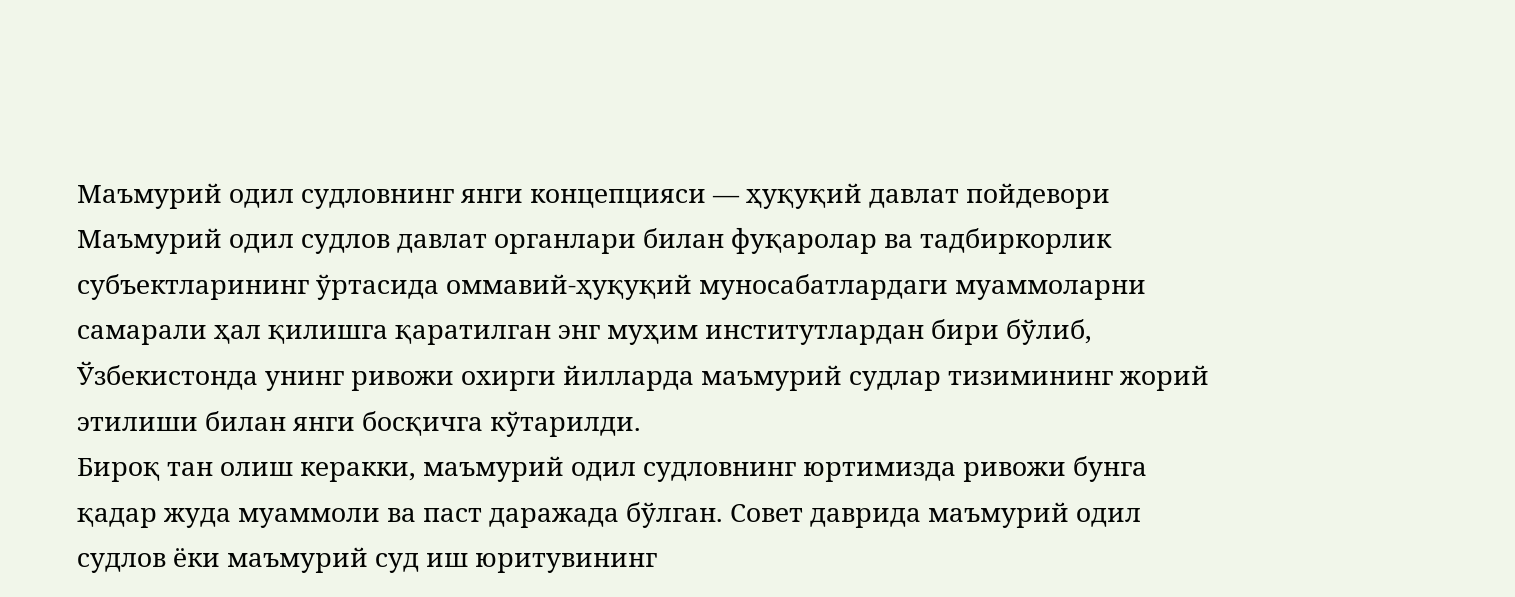Маъмурий одил судловнинг янги концепцияси — ҳуқуқий давлат пойдевори
Маъмурий одил судлов давлат органлари билан фуқаролар ва тадбиркорлик субъектларининг ўртасида оммавий-ҳуқуқий муносабатлардаги муаммоларни самарали ҳал қилишга қаратилган энг муҳим институтлардан бири бўлиб, Ўзбекистонда унинг ривожи охирги йилларда маъмурий судлар тизимининг жорий этилиши билан янги босқичга кўтарилди.
Бироқ тан олиш керакки, маъмурий одил судловнинг юртимизда ривожи бунга қадар жуда муаммоли ва паст даражада бўлган. Совет даврида маъмурий одил судлов ёки маъмурий суд иш юритувининг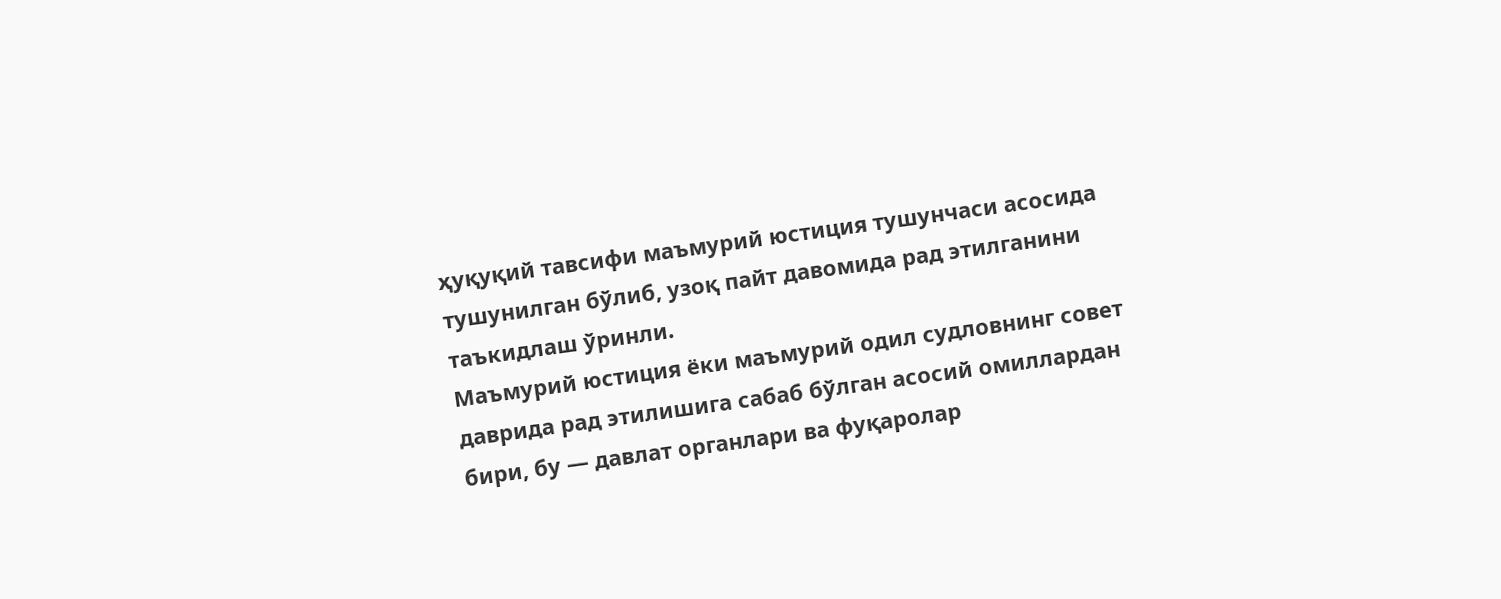ҳуқуқий тавсифи маъмурий юстиция тушунчаси асосида тушунилган бўлиб, узоқ пайт давомида рад этилганини таъкидлаш ўринли.
Маъмурий юстиция ёки маъмурий одил судловнинг совет даврида рад этилишига сабаб бўлган асосий омиллардан бири, бу — давлат органлари ва фуқаролар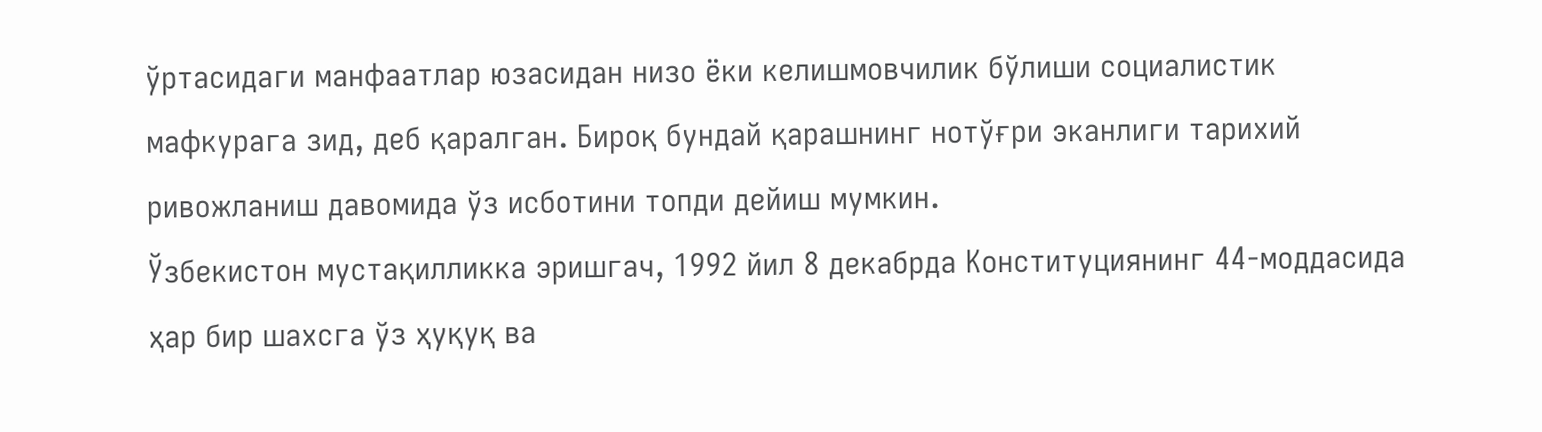ўртасидаги манфаатлар юзасидан низо ёки келишмовчилик бўлиши социалистик мафкурага зид, деб қаралган. Бироқ бундай қарашнинг нотўғри эканлиги тарихий ривожланиш давомида ўз исботини топди дейиш мумкин.
Ўзбекистон мустақилликка эришгач, 1992 йил 8 декабрда Конституциянинг 44-моддасида ҳар бир шахсга ўз ҳуқуқ ва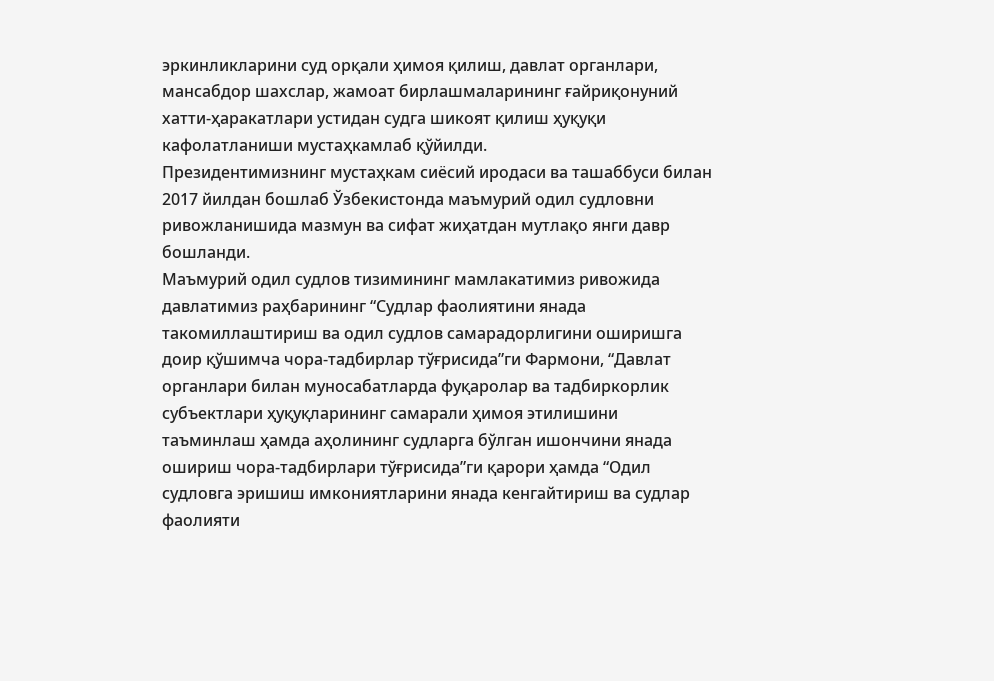эркинликларини суд орқали ҳимоя қилиш, давлат органлари, мансабдор шахслар, жамоат бирлашмаларининг ғайриқонуний хатти-ҳаракатлари устидан судга шикоят қилиш ҳуқуқи кафолатланиши мустаҳкамлаб қўйилди.
Президентимизнинг мустаҳкам сиёсий иродаси ва ташаббуси билан 2017 йилдан бошлаб Ўзбекистонда маъмурий одил судловни ривожланишида мазмун ва сифат жиҳатдан мутлақо янги давр бошланди.
Маъмурий одил судлов тизимининг мамлакатимиз ривожида давлатимиз раҳбарининг “Судлар фаолиятини янада такомиллаштириш ва одил судлов самарадорлигини оширишга доир қўшимча чора-тадбирлар тўғрисида”ги Фармони, “Давлат органлари билан муносабатларда фуқаролар ва тадбиркорлик субъектлари ҳуқуқларининг самарали ҳимоя этилишини таъминлаш ҳамда аҳолининг судларга бўлган ишончини янада ошириш чора-тадбирлари тўғрисида”ги қарори ҳамда “Одил судловга эришиш имкониятларини янада кенгайтириш ва судлар фаолияти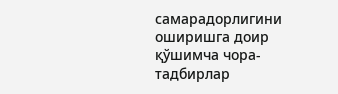самарадорлигини оширишга доир қўшимча чора-тадбирлар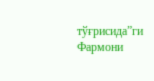тўғрисида”ги Фармони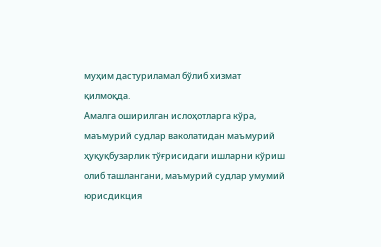муҳим дастуриламал бўлиб хизмат қилмоқда.
Амалга оширилган ислоҳотларга кўра, маъмурий судлар ваколатидан маъмурий ҳуқуқбузарлик тўғрисидаги ишларни кўриш олиб ташлангани, маъмурий судлар умумий юрисдикция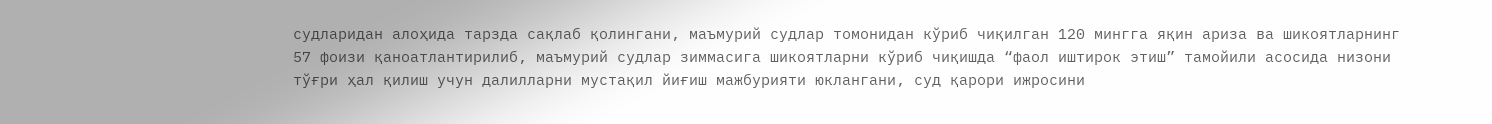судларидан алоҳида тарзда сақлаб қолингани, маъмурий судлар томонидан кўриб чиқилган 120 мингга яқин ариза ва шикоятларнинг 57 фоизи қаноатлантирилиб, маъмурий судлар зиммасига шикоятларни кўриб чиқишда “фаол иштирок этиш” тамойили асосида низони тўғри ҳал қилиш учун далилларни мустақил йиғиш мажбурияти юклангани, суд қарори ижросини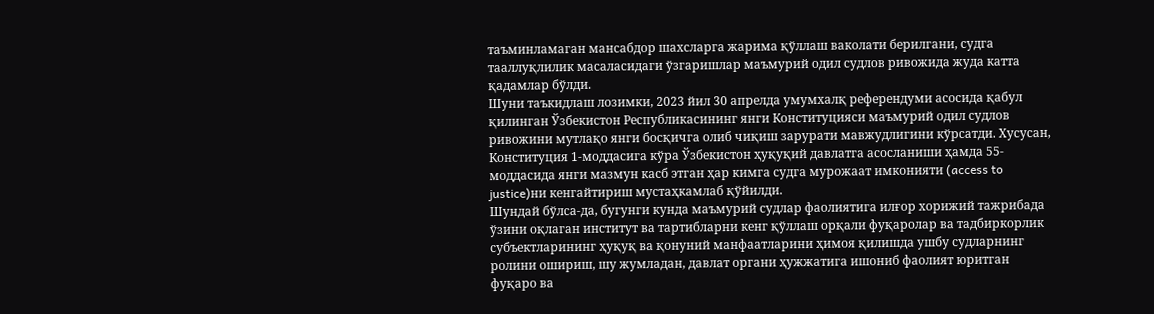таъминламаган мансабдор шахсларга жарима қўллаш ваколати берилгани, судга тааллуқлилик масаласидаги ўзгаришлар маъмурий одил судлов ривожида жуда катта қадамлар бўлди.
Шуни таъкидлаш лозимки, 2023 йил 30 апрелда умумхалқ референдуми асосида қабул қилинган Ўзбекистон Республикасининг янги Конституцияси маъмурий одил судлов ривожини мутлақо янги босқичга олиб чиқиш зарурати мавжудлигини кўрсатди. Хусусан, Конституция 1-моддасига кўра Ўзбекистон ҳуқуқий давлатга асосланиши ҳамда 55-моддасида янги мазмун касб этган ҳар кимга судга мурожаат имконияти (access to justice)ни кенгайтириш мустаҳкамлаб қўйилди.
Шундай бўлса-да, бугунги кунда маъмурий судлар фаолиятига илғор хорижий тажрибада ўзини оқлаган институт ва тартибларни кенг қўллаш орқали фуқаролар ва тадбиркорлик субъектларининг ҳуқуқ ва қонуний манфаатларини ҳимоя қилишда ушбу судларнинг ролини ошириш, шу жумладан, давлат органи ҳужжатига ишониб фаолият юритган фуқаро ва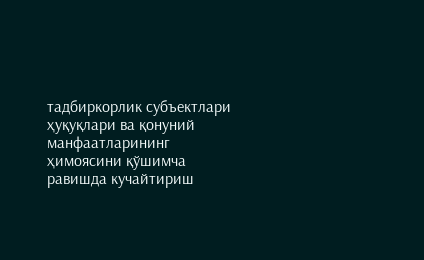тадбиркорлик субъектлари ҳуқуқлари ва қонуний манфаатларининг ҳимоясини қўшимча равишда кучайтириш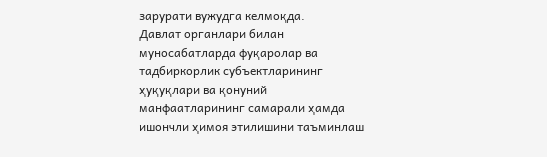зарурати вужудга келмоқда.
Давлат органлари билан муносабатларда фуқаролар ва тадбиркорлик субъектларининг ҳуқуқлари ва қонуний манфаатларининг самарали ҳамда ишончли ҳимоя этилишини таъминлаш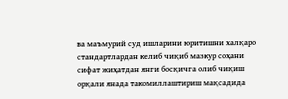ва маъмурий суд ишларини юритишни халқаро стандартлардан келиб чиқиб мазкур соҳани сифат жиҳатдан янги босқичга олиб чиқиш орқали янада такомиллаштириш мақсадида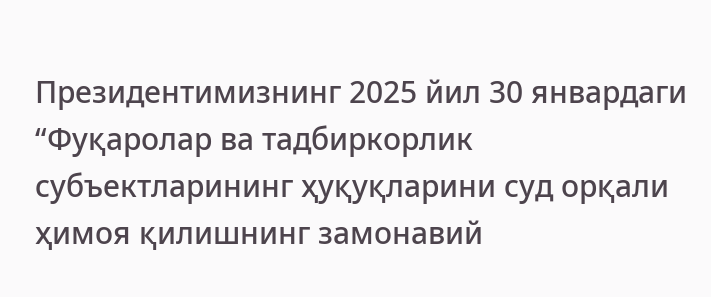Президентимизнинг 2025 йил 30 январдаги “Фуқаролар ва тадбиркорлик субъектларининг ҳуқуқларини суд орқали ҳимоя қилишнинг замонавий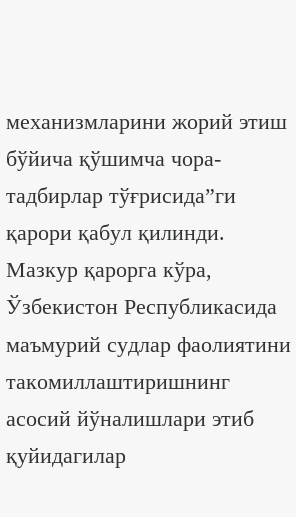механизмларини жорий этиш бўйича қўшимча чора-тадбирлар тўғрисида”ги қарори қабул қилинди.
Мазкур қарорга кўра, Ўзбекистон Республикасида маъмурий судлар фаолиятини такомиллаштиришнинг асосий йўналишлари этиб қуйидагилар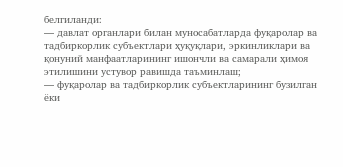белгиланди:
— давлат органлари билан муносабатларда фуқаролар ва тадбиркорлик субъектлари ҳуқуқлари, эркинликлари ва қонуний манфаатларининг ишончли ва самарали ҳимоя этилишини устувор равишда таъминлаш;
— фуқаролар ва тадбиркорлик субъектларининг бузилган ёки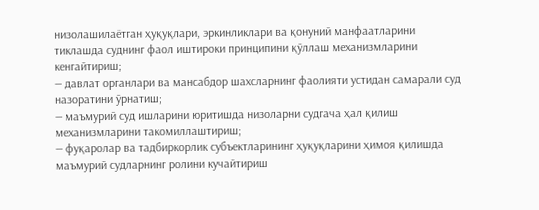низолашилаётган ҳуқуқлари, эркинликлари ва қонуний манфаатларини тиклашда суднинг фаол иштироки принципини қўллаш механизмларини кенгайтириш;
— давлат органлари ва мансабдор шахсларнинг фаолияти устидан самарали суд назоратини ўрнатиш;
— маъмурий суд ишларини юритишда низоларни судгача ҳал қилиш механизмларини такомиллаштириш;
— фуқаролар ва тадбиркорлик субъектларининг ҳуқуқларини ҳимоя қилишда маъмурий судларнинг ролини кучайтириш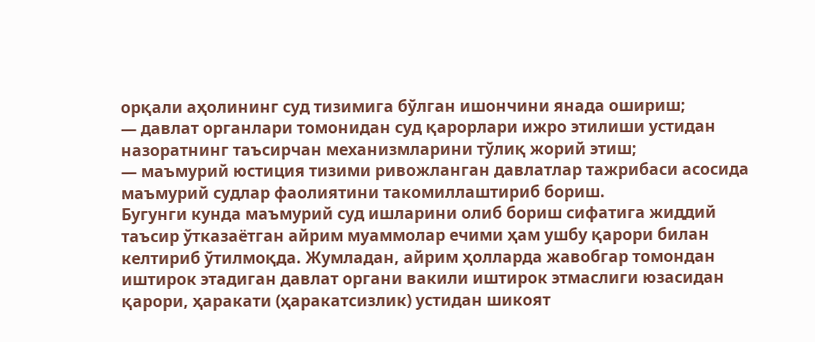орқали аҳолининг суд тизимига бўлган ишончини янада ошириш;
— давлат органлари томонидан суд қарорлари ижро этилиши устидан назоратнинг таъсирчан механизмларини тўлиқ жорий этиш;
— маъмурий юстиция тизими ривожланган давлатлар тажрибаси асосида маъмурий судлар фаолиятини такомиллаштириб бориш.
Бугунги кунда маъмурий суд ишларини олиб бориш сифатига жиддий таъсир ўтказаётган айрим муаммолар ечими ҳам ушбу қарори билан келтириб ўтилмоқда. Жумладан, айрим ҳолларда жавобгар томондан иштирок этадиган давлат органи вакили иштирок этмаслиги юзасидан қарори, ҳаракати (ҳаракатсизлик) устидан шикоят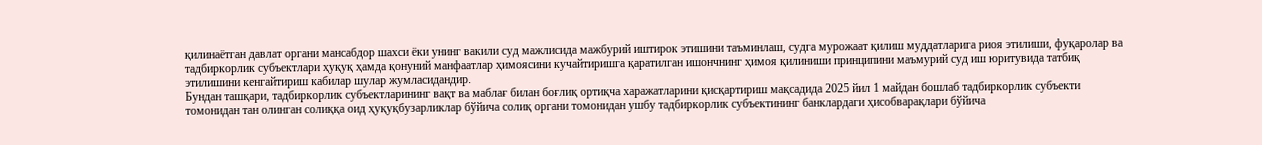қилинаётган давлат органи мансабдор шахси ёки унинг вакили суд мажлисида мажбурий иштирок этишини таъминлаш, судга мурожаат қилиш муддатларига риоя этилиши, фуқаролар ва тадбиркорлик субъектлари ҳуқуқ ҳамда қонуний манфаатлар ҳимоясини кучайтиришга қаратилган ишончнинг ҳимоя қилиниши принципини маъмурий суд иш юритувида татбиқ этилишини кенгайтириш кабилар шулар жумласидандир.
Бундан ташқари, тадбиркорлик субъектларининг вақт ва маблағ билан боғлиқ ортиқча харажатларини қисқартириш мақсадида 2025 йил 1 майдан бошлаб тадбиркорлик субъекти томонидан тан олинган солиққа оид ҳуқуқбузарликлар бўйича солиқ органи томонидан ушбу тадбиркорлик субъектининг банклардаги ҳисобварақлари бўйича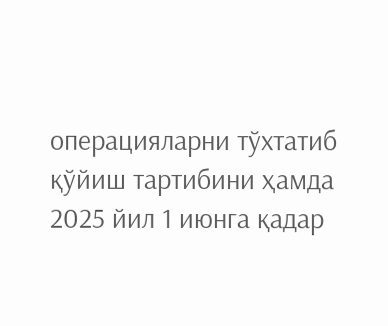операцияларни тўхтатиб қўйиш тартибини ҳамда 2025 йил 1 июнга қадар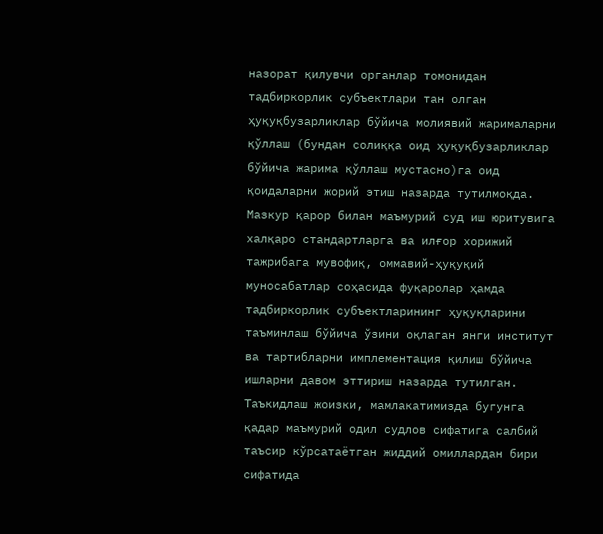назорат қилувчи органлар томонидан тадбиркорлик субъектлари тан олган ҳуқуқбузарликлар бўйича молиявий жарималарни қўллаш (бундан солиққа оид ҳуқуқбузарликлар бўйича жарима қўллаш мустасно)га оид қоидаларни жорий этиш назарда тутилмоқда.
Мазкур қарор билан маъмурий суд иш юритувига халқаро стандартларга ва илғор хорижий тажрибага мувофиқ, оммавий-ҳуқуқий муносабатлар соҳасида фуқаролар ҳамда тадбиркорлик субъектларининг ҳуқуқларини таъминлаш бўйича ўзини оқлаган янги институт ва тартибларни имплементация қилиш бўйича ишларни давом эттириш назарда тутилган.
Таъкидлаш жоизки, мамлакатимизда бугунга қадар маъмурий одил судлов сифатига салбий таъсир кўрсатаётган жиддий омиллардан бири сифатида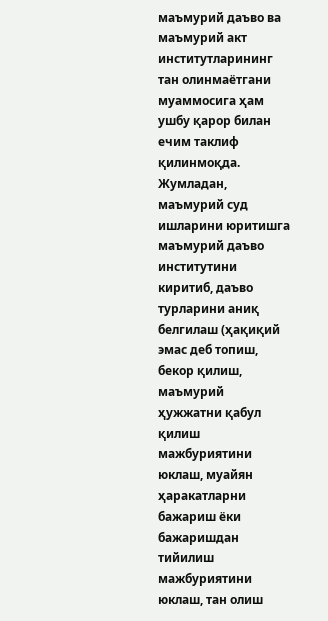маъмурий даъво ва маъмурий акт институтларининг тан олинмаётгани муаммосига ҳам ушбу қарор билан ечим таклиф қилинмоқда.
Жумладан, маъмурий суд ишларини юритишга маъмурий даъво институтини киритиб, даъво турларини аниқ белгилаш (ҳақиқий эмас деб топиш, бекор қилиш, маъмурий ҳужжатни қабул қилиш мажбуриятини юклаш, муайян ҳаракатларни бажариш ёки бажаришдан тийилиш мажбуриятини юклаш, тан олиш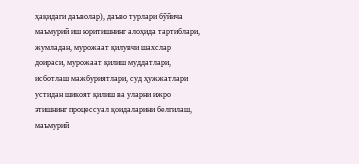ҳақидаги даъволар), даъво турлари бўйича маъмурий иш юритишнинг алоҳида тартиблари, жумладан, мурожаат қилувчи шахслар доираси, мурожаат қилиш муддатлари, исботлаш мажбуриятлари, суд ҳужжатлари устидан шикоят қилиш ва уларни ижро этишнинг процессуал қоидаларини белгилаш, маъмурий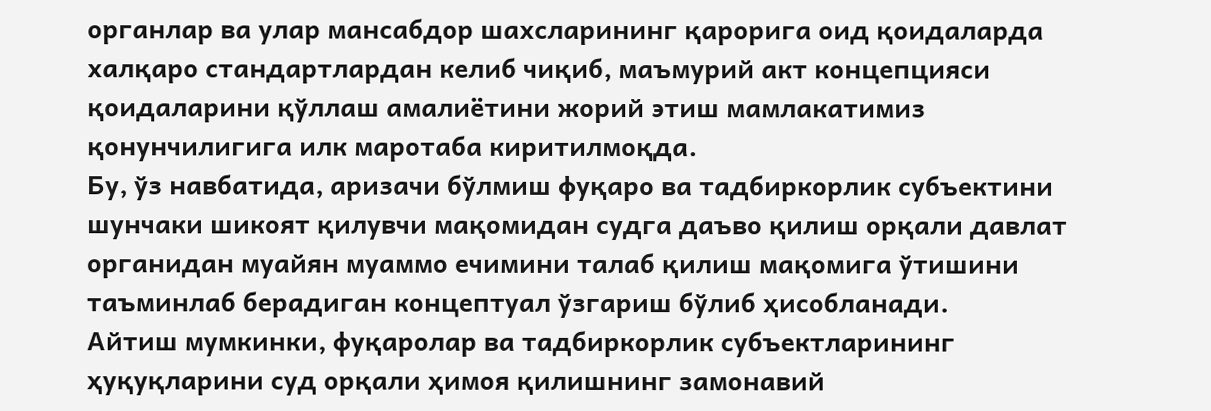органлар ва улар мансабдор шахсларининг қарорига оид қоидаларда халқаро стандартлардан келиб чиқиб, маъмурий акт концепцияси қоидаларини қўллаш амалиётини жорий этиш мамлакатимиз қонунчилигига илк маротаба киритилмоқда.
Бу, ўз навбатида, аризачи бўлмиш фуқаро ва тадбиркорлик субъектини шунчаки шикоят қилувчи мақомидан судга даъво қилиш орқали давлат органидан муайян муаммо ечимини талаб қилиш мақомига ўтишини таъминлаб берадиган концептуал ўзгариш бўлиб ҳисобланади.
Айтиш мумкинки, фуқаролар ва тадбиркорлик субъектларининг ҳуқуқларини суд орқали ҳимоя қилишнинг замонавий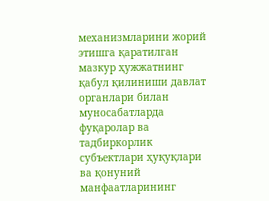механизмларини жорий этишга қаратилган мазкур ҳужжатнинг қабул қилиниши давлат органлари билан муносабатларда фуқаролар ва тадбиркорлик субъектлари ҳуқуқлари ва қонуний манфаатларининг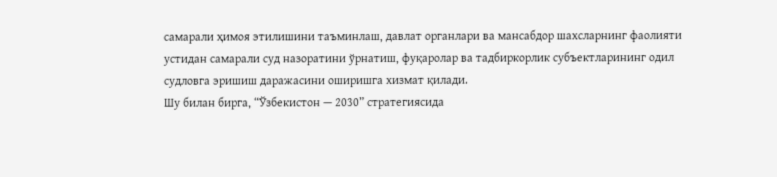самарали ҳимоя этилишини таъминлаш, давлат органлари ва мансабдор шахсларнинг фаолияти устидан самарали суд назоратини ўрнатиш, фуқаролар ва тадбиркорлик субъектларининг одил судловга эришиш даражасини оширишга хизмат қилади.
Шу билан бирга, “Ўзбекистон — 2030” стратегиясида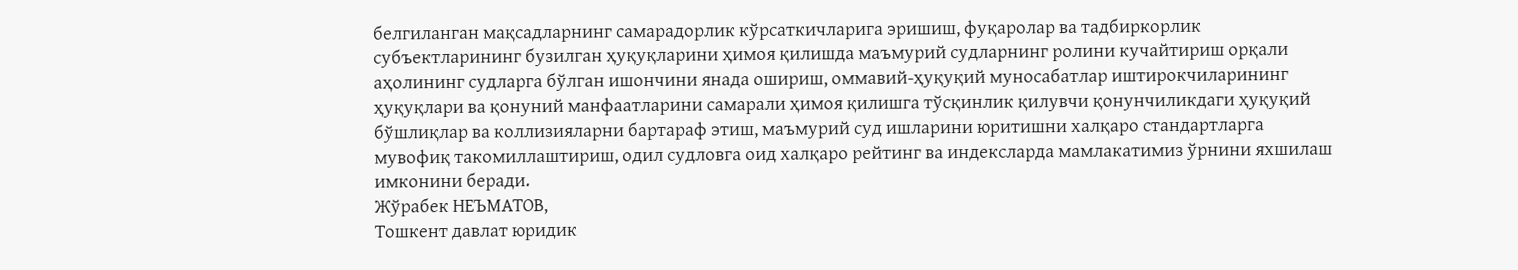белгиланган мақсадларнинг самарадорлик кўрсаткичларига эришиш, фуқаролар ва тадбиркорлик субъектларининг бузилган ҳуқуқларини ҳимоя қилишда маъмурий судларнинг ролини кучайтириш орқали аҳолининг судларга бўлган ишончини янада ошириш, оммавий-ҳуқуқий муносабатлар иштирокчиларининг ҳуқуқлари ва қонуний манфаатларини самарали ҳимоя қилишга тўсқинлик қилувчи қонунчиликдаги ҳуқуқий бўшлиқлар ва коллизияларни бартараф этиш, маъмурий суд ишларини юритишни халқаро стандартларга мувофиқ такомиллаштириш, одил судловга оид халқаро рейтинг ва индексларда мамлакатимиз ўрнини яхшилаш имконини беради.
Жўрабек НЕЪМАТОВ,
Тошкент давлат юридик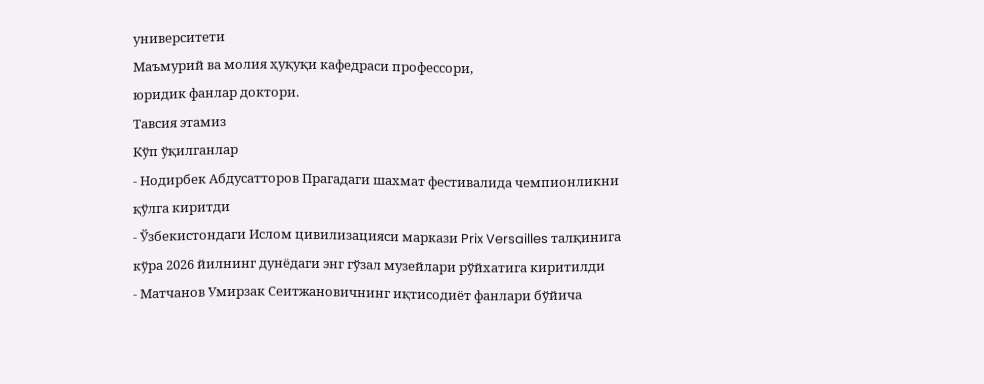университети
Маъмурий ва молия ҳуқуқи кафедраси профессори,
юридик фанлар доктори.
Тавсия этамиз
Кўп ўқилганлар
- Нодирбек Абдусатторов Прагадаги шахмат фестивалида чемпионликни қўлга киритди
- Ўзбекистондаги Ислом цивилизацияси маркази Prix Versailles талқинига кўра 2026 йилнинг дунёдаги энг гўзал музейлари рўйхатига киритилди
- Матчанов Умирзак Сеитжановичнинг иқтисодиёт фанлари бўйича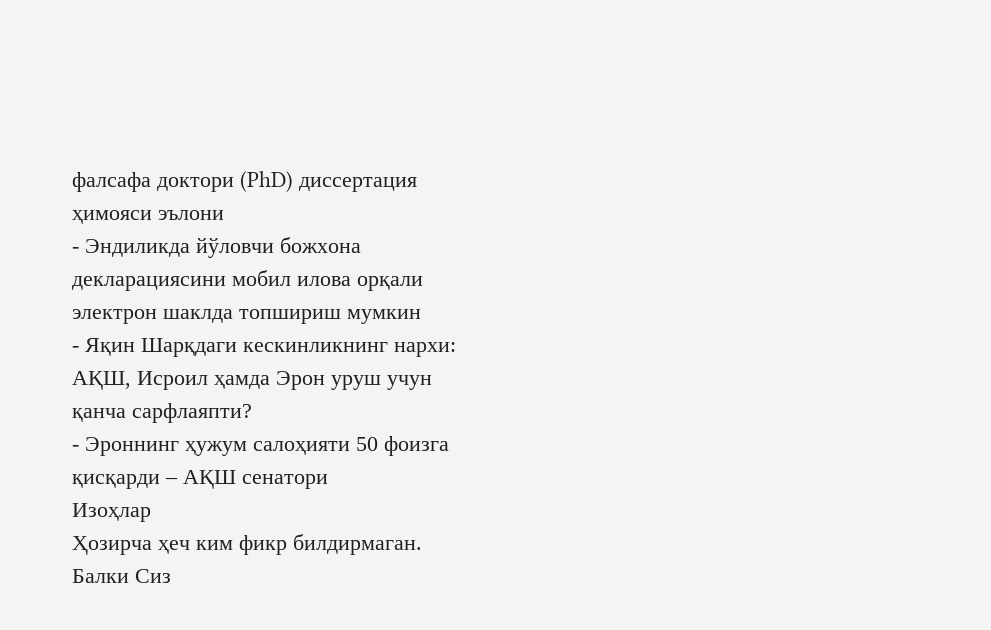фалсафа доктори (PhD) диссертация ҳимояси эълони
- Эндиликда йўловчи божхона декларациясини мобил илова орқали электрон шаклда топшириш мумкин
- Яқин Шарқдаги кескинликнинг нархи: АҚШ, Исроил ҳамда Эрон уруш учун қанча сарфлаяпти?
- Эроннинг ҳужум салоҳияти 50 фоизга қисқарди – АҚШ сенатори
Изоҳлар
Ҳозирча ҳеч ким фикр билдирмаган. Балки Сиз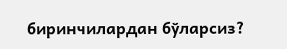биринчилардан бўларсиз?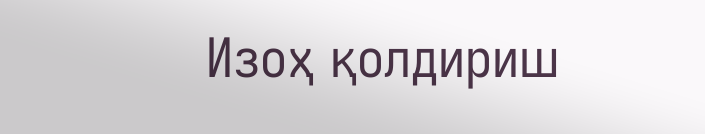Изоҳ қолдириш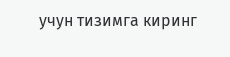учун тизимга киринг